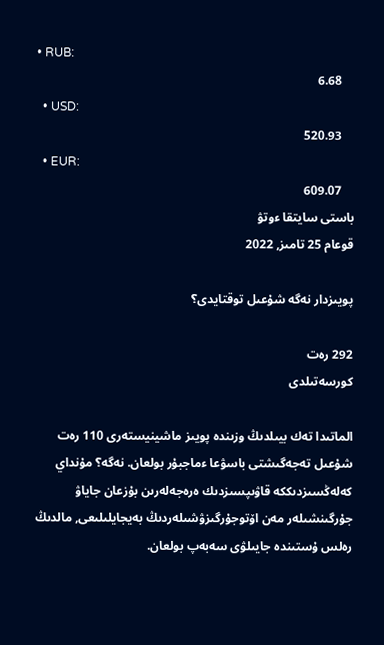• RUB:
    6.68
  • USD:
    520.93
  • EUR:
    609.07
باستى سايتقا ءوتۋ
قوعام 25 تامىز, 2022

پويىزدار نەگە شۇعىل توقتايدى؟

292 رەت
كورسەتىلدى

الماتىدا تەك بيىلدىڭ وزىندە پويىز ماشينيستەرى 110 رەت شۇعىل تەجەگىشتى باسۋعا ءماجبۇر بولعان. نەگە؟ مۇنداي كەلەڭسىزدىككە قاۋىپسىزدىك ەرەجەلەرىن بۇزعان جاياۋ جۇرگىنشىلەر مەن اۆتوجۇرگىزۋشىلەردىڭ بەيجايلىلىعى, مالدىڭ رەلس ۇستىندە جايىلۋى سەبەپ بولعان.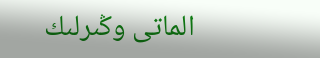الماتى وڭىرلىك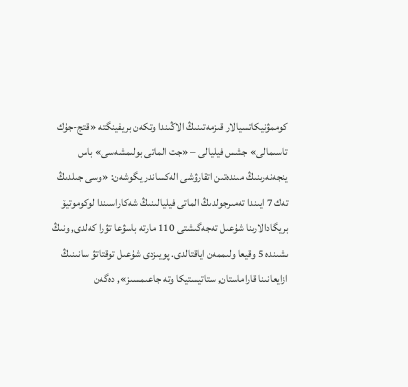كوممۋنيكاتسيالار قىزمەتىنىڭ الاڭىندا وتكەن بريفينگتە «قتج-جۇك تاسىمالى» جشس فيليالى – «جت الماتى بولىمشەسى» باس ينجەنەرىنىڭ مىندەتىن اتقارۋشى الەكساندر يگوشەن: «وسى جىلدىڭ تەك 7 ايىندا تەمىرجولدىڭ الماتى فيليالىنىڭ شەكاراسىندا لوكوموتيۆ بريگادالارىنا شۇعىل تەجەگىشتى 110 مارتە باسۋعا تۋرا كەلدى, ونىڭ ىشىندە 5 وقيعا ولىممەن اياقتالدى. پويىزدى شۇعىل توقتاتۋ سانىنىڭ ازايعانىنا قاراماستان, ستاتيستيكا وتە جاعىمسىز», دەگەن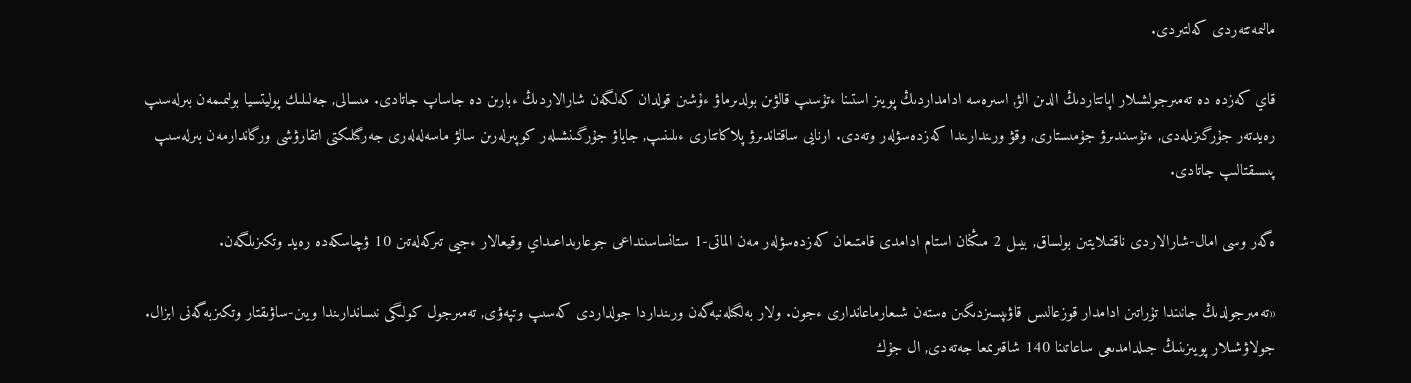مالىمەتتەردى كەلتىردى.

قاي كەزدە دە تەمىرجولشىلار اپاتتاردىڭ الدىن الۋ, اسىرەسە ادامداردىڭ پويىز استىنا ءتۇسىپ قالۋىن بولدىرماۋ ءۇشىن قولدان كەلگەن شارالاردىڭ ءبارىن دە جاساپ جاتادى. مىسالى, جەلىلىك پوليتسيا بولىمىمەن بىرلەسىپ رەيدتەر جۇرگىزىلەدى, ءتۇسىندىرۋ جۇمىستارى, وقۋ ورىندارىندا كەزدەسۋلەر وتەدى. ارنايى ساقتاندىرۋ پلاكاتتارى ءىلىنىپ, جاياۋ جۇرگىنشىلەر كوپىرلەرىن سالۋ ماسەلەلەرى جەرگىلىكتى اتقارۋشى ورگاندارمەن بىرلەسىپ پىسىقتالىپ جاتادى.

ەگەر وسى امال-شارالاردى ناقتىلايتىن بولساق, بيىل 2 مىڭنان استام ادامدى قامتىعان كەزدەسۋلەر مەن الماتى-1 ستانساسىنداعى جوعارىداعىداي وقيعالار ءجيى تىركەلەتىن 10 ۋچاسكەدە رەيد وتكىزىلگەن.

«تەمىرجولدىڭ جانىندا تۇراتىن ادامدار قوزعالىس قاۋىپسىزدىگىن ەستەن شىعارماعاندارى ءجون. ولار بەلگىلەنبەگەن ورىنداردا جولداردى كەسىپ وتپەۋى, تەمىرجول كولىگى نىساندارىندا ويىن-ساۋىقتار وتكىزبەگەنى ابزال. جولاۋشىلار پويىزىنىڭ جىلدامدىعى ساعاتىنا 140 شاقىرىمعا جەتەدى, ال جۇك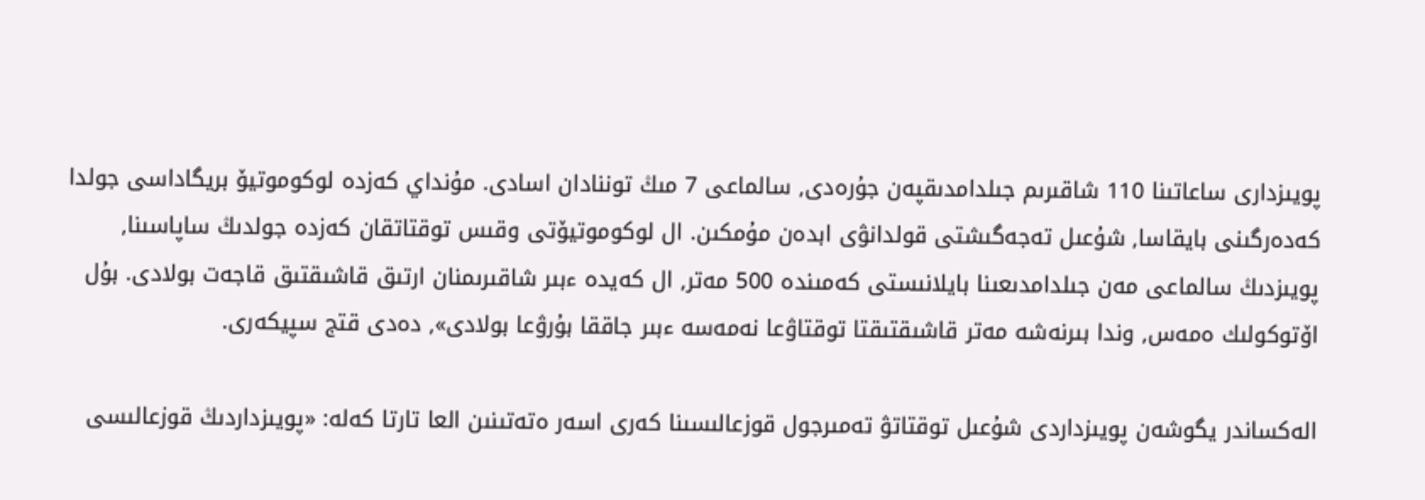پويىزدارى ساعاتىنا 110 شاقىرىم جىلدامدىقپەن جۇرەدى, سالماعى 7 مىڭ توننادان اسادى. مۇنداي كەزدە لوكوموتيۆ بريگاداسى جولدا كەدەرگىنى بايقاسا, شۇعىل تەجەگىشتى قولدانۋى ابدەن مۇمكىن. ال لوكوموتيۆتى وقىس توقتاتقان كەزدە جولدىڭ ساپاسىنا, پويىزدىڭ سالماعى مەن جىلدامدىعىنا بايلانىستى كەمىندە 500 مەتر, ال كەيدە ءبىر شاقىرىمنان ارتىق قاشىقتىق قاجەت بولادى. بۇل اۆتوكولىك ەمەس, وندا بىرنەشە مەتر قاشىقتىقتا توقتاۋعا نەمەسە ءبىر جاققا بۇرۋعا بولادى», دەدى قتج سپيكەرى.

الەكساندر يگوشەن پويىزداردى شۇعىل توقتاتۋ تەمىرجول قوزعالىسىنا كەرى اسەر ەتەتىنىن العا تارتا كەلە: «پويىزداردىڭ قوزعالىسى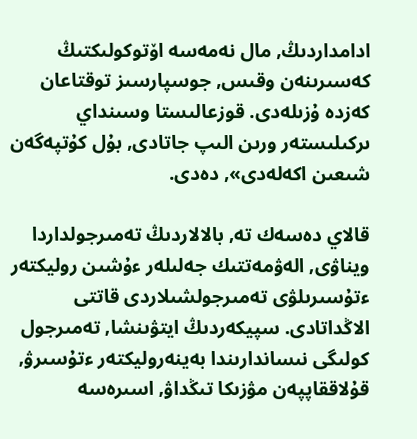ادامداردىڭ, مال نەمەسە اۆتوكولىكتىڭ كەسىرىنەن وقىس, جوسپارسىز توقتاعان كەزدە ۇزىلەدى. قوزعالىستا وسىنداي ىركىلىستەر ورىن الىپ جاتادى, بۇل كۇتپەگەن شىعىن اكەلەدى», دەدى.

قالاي دەسەك تە, بالالاردىڭ تەمىرجولداردا ويناۋى, الەۋمەتتىك جەلىلەر ءۇشىن روليكتەر ءتۇسىرىلۋى تەمىرجولشىلاردى قاتتى الاڭداتادى. سپيكەردىڭ ايتۋىنشا, تەمىرجول كولىگى نىساندارىندا بەينەروليكتەر ءتۇسىرۋ, قۇلاققاپپەن مۋزىكا تىڭداۋ, اسىرەسە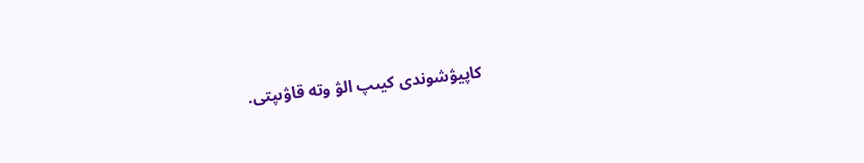كاپيۋشوندى كيىپ الۋ وتە قاۋىپتى.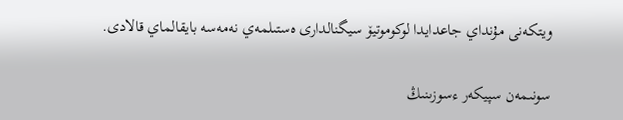ويتكەنى مۇنداي جاعدايدا لوكوموتيۆ سيگنالدارى ەستىلمەي نەمەسە بايقالماي قالادى.

سونىمەن سپيكەر ءسوزىنىڭ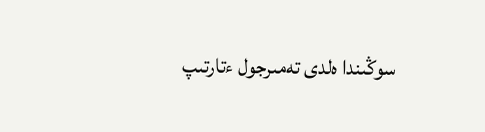سوڭىندا ەلدى تەمىرجول ءتارتىپ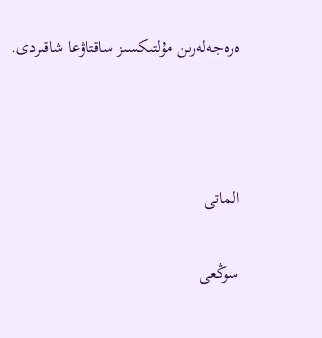ەرەجەلەرىن مۇلتىكسىز ساقتاۋعا شاقىردى.



الماتى

سوڭعى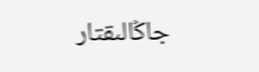جاڭالىقتار